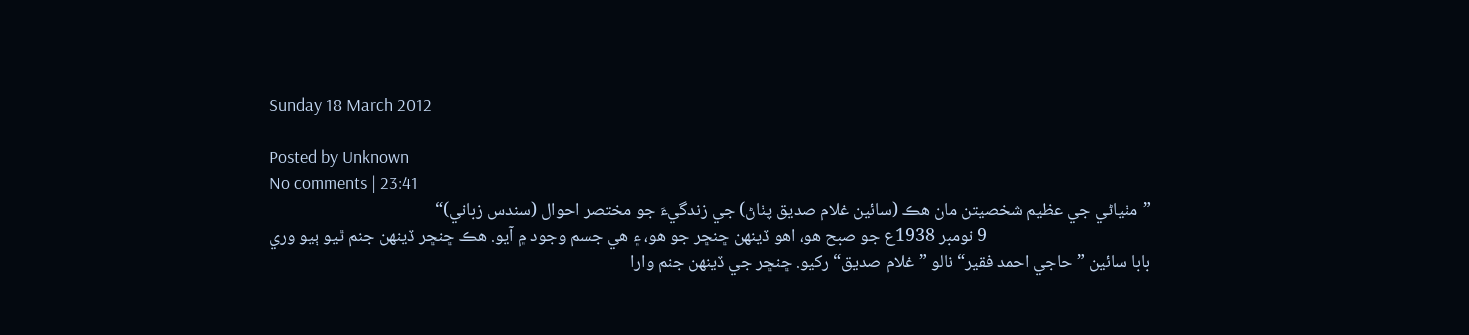Sunday 18 March 2012

Posted by Unknown
No comments | 23:41
”مٺياڻي جي عظيم شخصيتن مان هڪ (سائين غلام صديق پٺاڻ) جي زندگيءَ جو مختصر احوال (سندس زباني)“
                                         9 نومبر 1938ع جو صبح هو، اهو ڏينهن ڇنڇر جو هو، ۽ هي جسم وجود ۾ آيو. هڪ ڇنڇر ڏينهن جنم ٿيو ٻيو وري بابا سائين ”حاجي احمد فقير“ نالو ”غلام صديق“ رکيو. ڇنڇر جي ڏينهن جنم وارا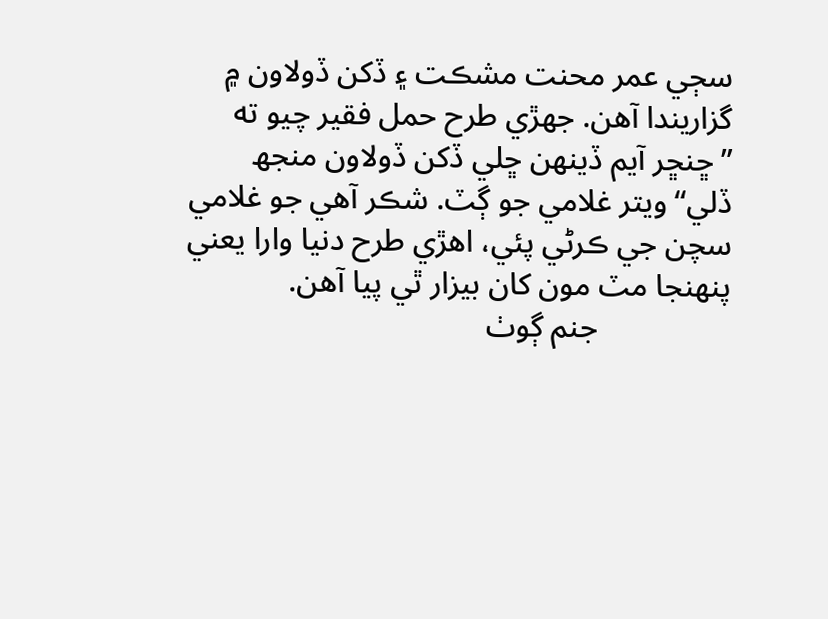سڄي عمر محنت مشڪت ۽ ڏکن ڏولاون ۾ گزاريندا آهن. جهڙي طرح حمل فقير چيو ته ”ڇنڇر آيم ڏينهن ڇلي ڏکن ڏولاون منجھ ڏلي“ ويتر غلامي جو ڳٽ. شڪر آهي جو غلامي سچن جي ڪرڻي پئي، اهڙي طرح دنيا وارا يعني پنهنجا مٽ مون کان بيزار ٿي پيا آهن.
                 جنم ڳوٺ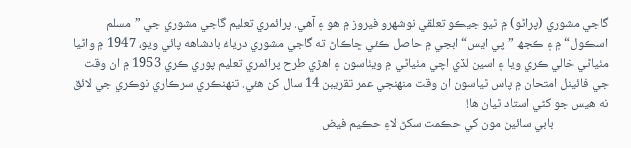گاجي مشوري (پراڻو) ۾ ٿيو جيڪو تعلقي نوشهرو فيروز ۾ هو ۽ آهي. پرائمري تعليم گاجي مشوري جي ”مسلم اسڪول“ ۾ ۽ ڪجھ ”پي ايس“ ابجي ۾ حاصل ڪئي ڇاڪاڻ ته گاجي مشوري درياءُ بادشاهه پائي ويو، 1947 ۾ واڻيا مٺياڻي خالي ڪري ويا ۽ اسين لڏي اچي مٺياڻي ۾ ويٺاسون ۽ اهڙي طرح پرائمري تعليم پوري ڪري 1953 ۾ ان وقت جي فائينل امتحان ۾ پاس ٿياسون ان وقت منهنجي عمر تقريبن 14 سال کن هئي. تنهنڪري سرڪاري نوڪري جي لائق نه هيس جو کڻي استاد ٿيان ها!
                   بابي سائين مون کي حڪمت سکڻ لاءِ حڪيم فيض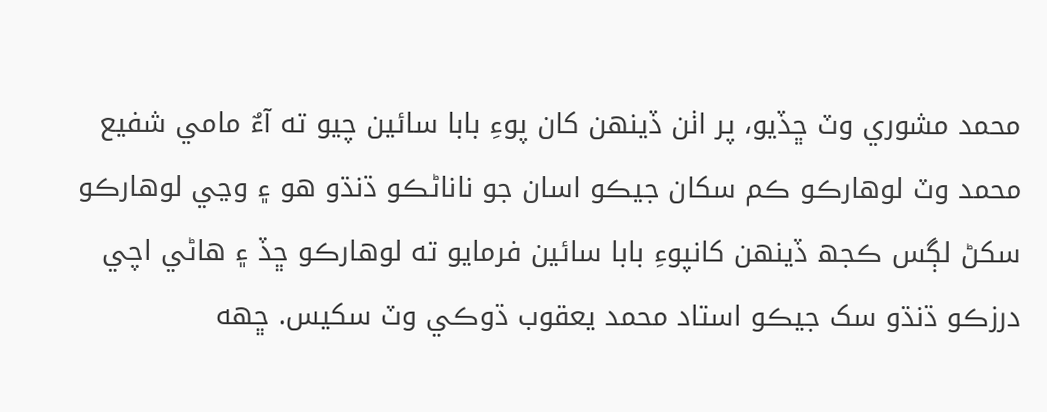محمد مشوري وٽ ڇڏيو، پر اٺن ڏينهن کان پوءِ بابا سائين چيو ته آءٌ مامي شفيع محمد وٽ لوهارڪو ڪم سکان جيڪو اسان جو ناناڻڪو ڌنڌو هو ۽ وڃي لوهارڪو سکڻ لڳس ڪجھ ڏينهن کانپوءِ بابا سائين فرمايو ته لوهارڪو ڇڏ ۽ هاڻي اچي درزڪو ڌنڌو سک جيڪو استاد محمد يعقوب ڌوڪي وٽ سکيس. ڇهه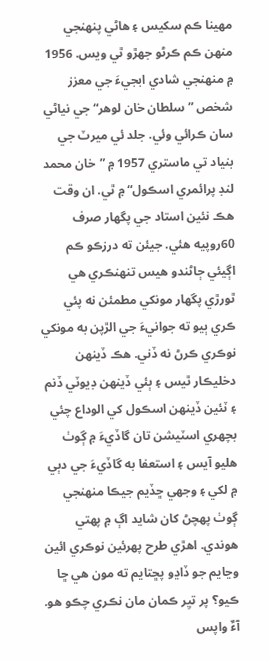مهينا ڪم سکيس ۽ هاڻي پنهنجي منهن ڪم ڪرڻو جهڙو ٿي ويس. 1956 ۾ منهنجي شادي ابجيءَ جي معزز شخص ”سلطان خان لوهر“ جي نياڻي سان ڪرائي وئي. جلد ئي ميرٽ جي بنياد تي ماستري 1957 ۾ ”خان محمد لنڊ پرائمري اسڪول“ ۾ ٿي. ان وقت هڪ نئين استاد جي پگهار صرف 60روپيه هئي. جيئن ته درزڪو ڪم اڳيئي ڄاڻندو هيس تنهنڪري هي ٿورڙي پگھار مونکي مطمئن نه پئي ڪري ٻيو ته جوانيءَ جي الڙپن به مونکي نوڪري ڪرڻ نه ڏني. هڪ ڏينهن دخليڪار ٿيس ۽ ٻئي ڏينهن ڊيوٽي ڏنم ۽ ٽئين ڏينهن اسڪول کي الوداع چئي بچهري اسٽيشن تان گاڏيءَ ۾ ڳوٺ هليو آيس ۽ استعفا به گاڏيءَ جي دٻي ۾ لکي ۽ وجھي ڇڏيم جيڪا منهنجي ڳوٺ پهچڻ کان شايد اڳ ۾ پهتي هوندي. اهڙي طرح پهرئين نوڪري ائين وڃايم جو ڏاڍو پڇتايم ته مون هي ڇا ڪيو؟ پر تيِر ڪمان مان نڪري چڪو هو. آءٌ واپس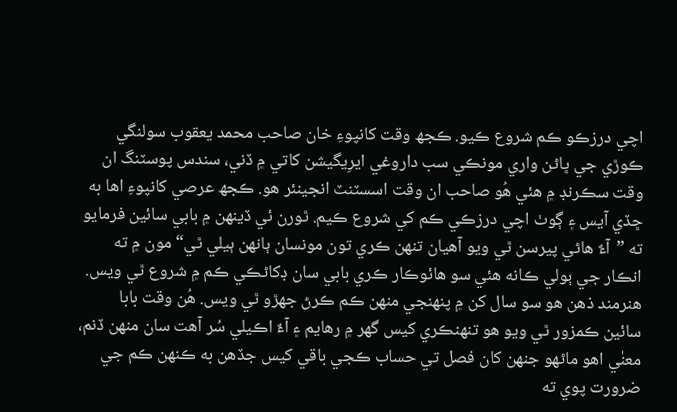اچي درزڪو ڪم شروع ڪيو. ڪجھ وقت کانپوءِ خان صاحب محمد يعقوب سولنگي ڪوڙي جي ڀاڻن واري مونڪي سب داروغي ايرِيگيشن کاتي ۾ ڏني، سندس پوسٽنگ ان وقت سڪرنڊ ۾ هئي هُو صاحب ان وقت اسسٽنٽ انجينئر هو. ڪجھ عرصي کانپوءِ اها به ڇڏي آيس ۽ ڳوٺ اچي درزڪي ڪم کي شروع ڪيم. ٿورن ئي ڏينهن ۾ بابي سائين فرمايو ته ”آءٌ هاڻي پيرسن ٿي ويو آهيان تنهن ڪري تون مونسان ٻانهن ٻيلي ٿي“ مون ۾ ته انڪار جي ٻولي ڪانه هئي سو هائوڪار ڪري بابي سان ڊکاڻڪي ڪم ۾ شروع ٿي ويس. هنرمند ذهن هو سو سال کن ۾ پنهنجي منهن ڪم ڪرڻ جهڙو ٿي ويس. هُن وقت بابا سائين ڪمزور ٿي ويو هو تنهنڪري کيس گھر ۾ رهايم ۽ آءٌ اڪيلي سُر آهت سان منهن ڏنم، معنٰي اهو ماڻهو جنهن کان فصل تي حساب ڪجي باقي کيس جڏهن به ڪنهن ڪم جي ضرورت پوي ته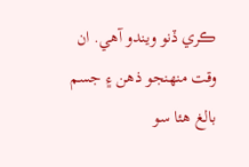ڪري ڏنو ويندو آهي. ان وقت منهنجو ذهن ۽ جسم بالغ هئا سو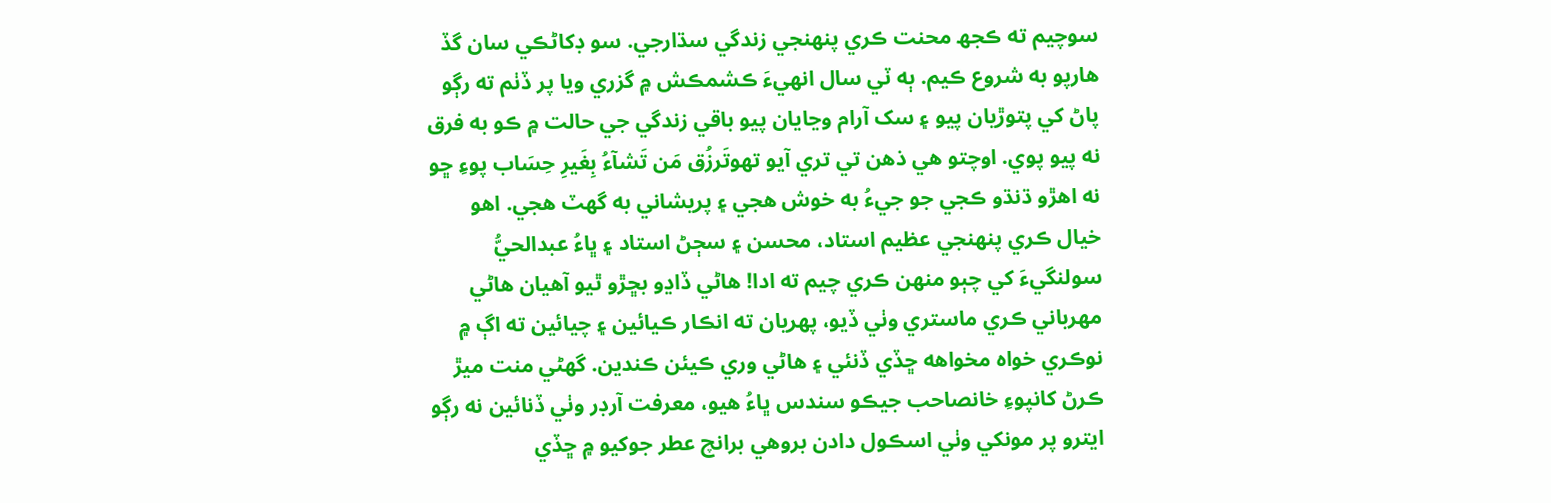سوچيم ته ڪجھ محنت ڪري پنهنجي زندگي سڌارجي. سو ڊکاڻڪي سان گڏ هارپو به شروع ڪيم. ٻه ٽي سال انهيءَ ڪشمڪش ۾ گزري ويا پر ڏٺم ته رڳو پاڻ کي پتوڙيان پيو ۽ سک آرام وڃايان پيو باقي زندگي جي حالت ۾ ڪو به فرق نه پيو پوي. اوچتو هي ذهن تي تري آيو تهوتَرزُق مَن تَشآءُ بِغَيرِ حِسَاب پوءِ ڇو نه اهڙو ڌنڌو ڪجي جو جيءُ به خوش هجي ۽ پريشاني به گھٽ هجي. اهو خيال ڪري پنهنجي عظيم استاد، محسن ۽ سڄڻ استاد ۽ ڀاءُ عبدالحيُّ سولنگيءَ کي چٻو منهن ڪري چيم ته ادا! هاڻي ڏاڍو بڇڙو ٿيو آهيان هاڻي مهرباني ڪري ماستري وٺي ڏيو، پهريان ته انڪار ڪيائين ۽ چيائين ته اڳ ۾ نوڪري خواه مخواهه ڇڏي ڏنئي ۽ هاڻي وري ڪيئن ڪندين. گھڻي منت ميڙ ڪرڻ کانپوءِ خانصاحب جيڪو سندس ڀاءُ هيو، معرفت آرڊر وٺي ڏنائين نه رڳو ايترو پر مونکي وٺي اسڪول دادن بروهي برانچ عطر جوکيو ۾ ڇڏي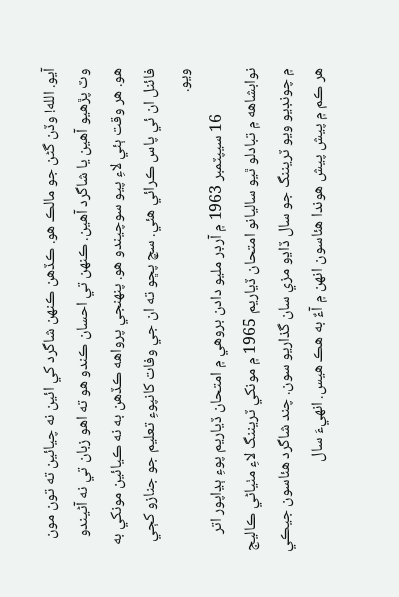آيو. الله! وڏن گڻن جو مالڪ هو. ڪڏهن ڪنهن شاگرد کي ائين نه چيائين ته تون مون وٽ پڙهيو آهين يا شاگرد آهين. ڪنهن تي احسان ڪندو هو ته اهو زبان تي نه آڻيندو هو. هر وقت ٻئي لاءِ پيو سوچيندو هو. پنهنجي پرواهه ڪڏهن به نه ڪيائين مونکي به فائنل ان ئي پاس ڪرائي هئي. سچ پڇو ته ان جي وفات کانپوءِ تعليم جو جنازو کڄي ويو.
             16 سيپٽمبر 1963 ۾ آرڊر مليو دادن بروهي ۾ امتحان ڏياريم پوءِ ٻڍاپور اتر نوابشاهه ۾ تبادلو ٿيو ساليانو امتحان ڏياريم 1965 ۾ مونکي ٽريننگ لاءِ مٺياڻي ڪاليج ۾ چونڊيو ويو ٽريننگ جو سال ڏاڍو مزي سان گذاريو سون. چند شاگرد هئاسون جيڪي هر ڪم ۾ پيش پيش هوندا هئاسون انهن ۾ آءٌ به هڪ هيس. انهيءَ سال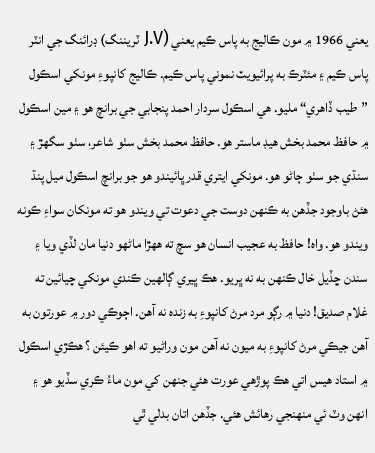يعني 1966 ۾ مون ڪاليج به پاس ڪيم يعني (J.V ٽريننگ) ڊرائنگ جي انٽر پاس ڪيم ۽ مئٽرڪ به پرائيويٽ نموني پاس ڪيم. ڪاليج کانپوءِ مونکي اسڪول ”طيب ڏاهري“ مليو. هي اسڪول سردار احمد پنجابي جي برانچ هو ۽ مين اسڪول ۾ حافظ محمد بخش هيڊ ماستر هو. حافظ محمد بخش سٺو شاعر، سٺو سگهڙ ۽ سنڌي جو سٺو ڄاڻو هو. مونکي ايتري قدر ڀائيندو هو جو برانچ اسڪول ميل پنڌ هئڻ باوجود جڏهن به ڪنهن دوست جي دعوت تي ويندو هو ته مونکان سواءِ ڪونه ويندو هو. واه! حافظ به عجيب انسان هو سچ ته ههڙا ماڻهو دنيا مان لڏي ويا ۽ سندن ڇڏيل خال ڪنهن به نه ڀريو. هڪ ڀيري ڳالهين ڪندي مونکي چيائين ته غلام صديق! دنيا ۾ رڳو مرد مرڻ کانپوءِ به زنده نه آهن. اڄوڪي دور ۾ عورتون به آهن جيڪي مرڻ کانپوءِ به ميون نه آهن مون وراڻيو ته اهو ڪيئن ؟ هڪڙي اسڪول ۾ استاد هيس اتي هڪ پوڙهي عورت هئي جنهن کي مون ماءُ ڪري سڏيو هو ۽ انهن وٽ ئي منهنجي رهائش هئي. جڏهن اتان بدلي ٿي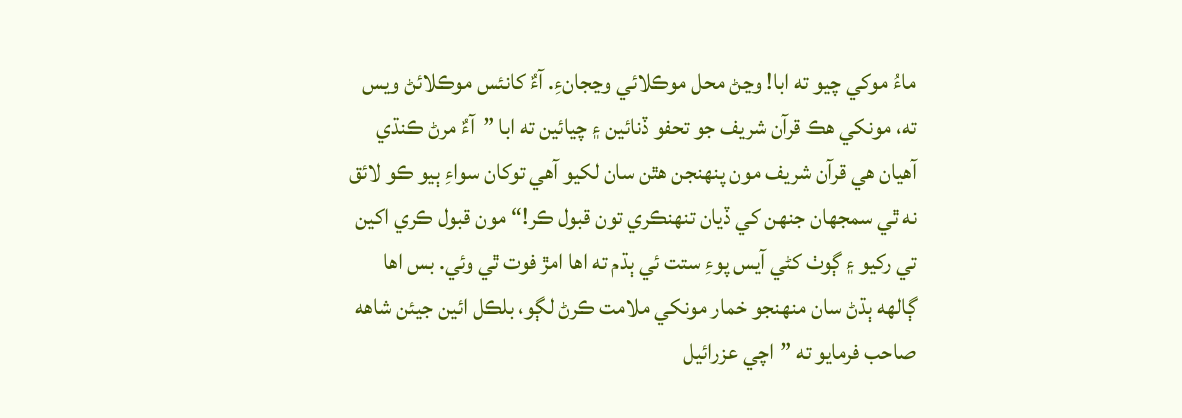ماءُ موکي چيو ته ابا! وڃڻ محل موڪلائي وڃجانءِ. آءٌ کانئس موڪلائڻ ويس ته، مونکي هڪ قرآن شريف جو تحفو ڏنائين ۽ چيائين ته ابا ”آءٌ مرڻ ڪنڌي آهيان هي قرآن شريف مون پنهنجن هٿن سان لکيو آهي توکان سواءِ ٻيو ڪو لائق نه ٿي سمجھان جنهن کي ڏيان تنهنڪري تون قبول ڪر!“ مون قبول ڪري اکين تي رکيو ۽ ڳوٺ کڻي آيس پوءِ ستت ئي ٻڌم ته اها امڙ فوت ٿي وئي. بس اها ڳالهه ٻڌڻ سان منهنجو خمار مونکي ملامت ڪرڻ لڳو، بلڪل ائين جيئن شاهه صاحب فرمايو ته ”اچي عزرائيل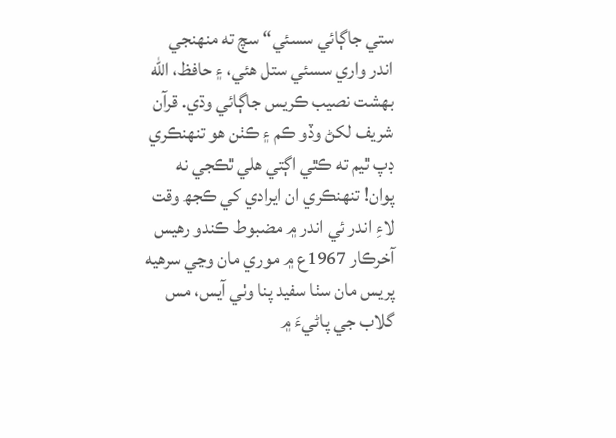ستي جاڳائي سسئي“ سچ ته منهنجي اندر واري سسئي ستل هئي، ۽ حافظ، الله بهشت نصيب ڪريس جاڳائي وڌي. قرآن شريف لکڻ وڏو ڪم ۽ ڪٺن هو تنهنڪري ڊپ ٿيم ته ڪٿي اڳتي هلي ٿڪجي نه پوان! تنهنڪري ان ايرادي کي ڪجھ وقت لاءِ اندر ئي اندر ۾ مضبوط ڪندو رهيس آخرڪار 1967ع ۾ موري مان وڃي سرهيه پريس مان سٺا سفيد پنا وٺي آيس، مس گلاب جي پاڻيءَ ۾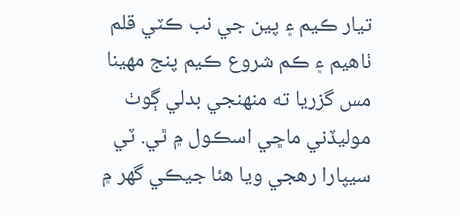تيار ڪيم ۽ پين جي نب ڪٽي قلم ٺاهيم ۽ ڪم شروع ڪيم پنج مهينا مس گزريا ته منهنجي بدلي ڳوٺ موليڏني ماڇي اسڪول ۾ ٿي. ٽي سيپارا رهجي ويا هئا جيڪي گھر ۾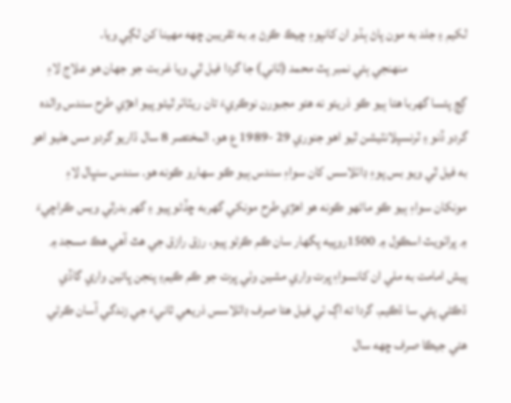لکيم ۽ جلد به مون پاڻ ٻڌو ان کانپوءِ چيڪ ڪرڻ ۾ به تقريبن ڇهه مهينا کن لڳي ويا.
                      منهنجي ٻئي نمبر پٽ محمد (ثاني) جا گردا فيل ٿي ويا غربت جو جهان هو علاج لاءِ ڳچ پئسا گھربا هئا ٻيو ڪو ذريئو نه هئو مجبورن نوڪريءَ تان ريٽائر ٿيڻو پيو اهڙي طرح سندس والده گردو ڏنو ۽ ٽرنسپلانٽيشن ٿيو اهو جنوري 29 -1989 ع هو. المختصر 8 سال ڌاريو گردو مس هليو اهو به فيل ٿي ويو بس پوءِ ڊائلاسس کان سواءِ سندس ٻيو ڪو سهارو ڪونه هو. سندس سنڀال لاءِ مونکان سواءِ ٻيو ڪو ماڻهو ڪونه هو اهڙي طرح مونکي گهربه ڇڏڻو پيو ۽ گھر بدرٿي ويس ڪراچيءَ ۾ پرائويٽ اسڪول ۾ 1500روپيه پگھار سان ڪم ڪرڻو پيو. رزق رازق جي هٿ آهي هڪ مسجد ۾ پيش امامت به ملي ان کانسواءِ ڀرت واري مشين وٺي ڀرت جو ڪم ڪيم۽ پنجن ڀاتين واري گاڏي ڌڪڻي پئي سا ڌڪيم. گردا ته اڳ ئي فيل هئا صرف ڊائلاسس ذريعي ثانيءَ جي زندگي آسان ڪرڻي هئي جيڪا صرف ڇهه سال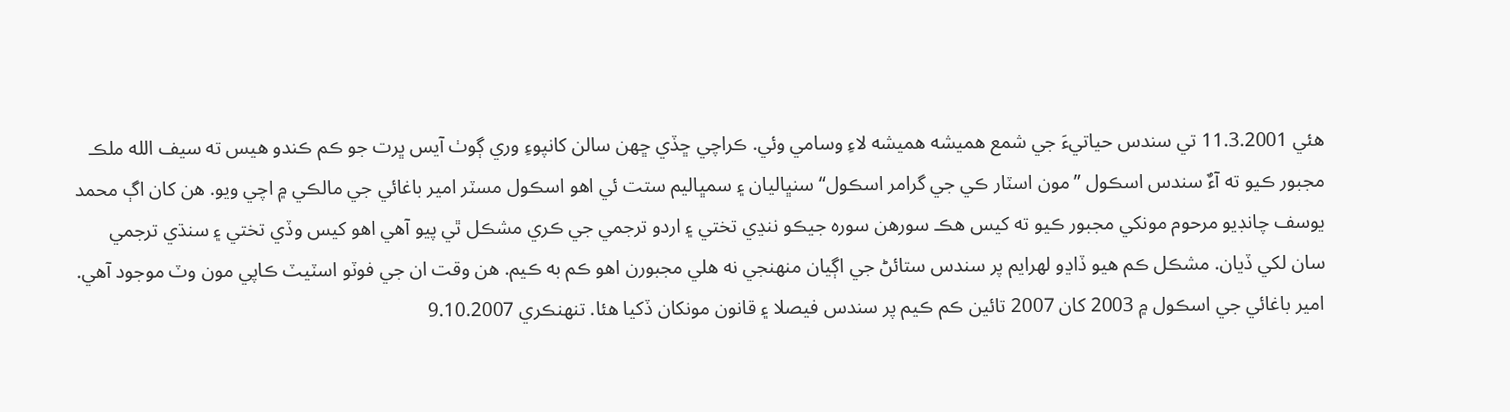هئي 11.3.2001 تي سندس حياتيءَ جي شمع هميشه هميشه لاءِ وسامي وئي. ڪراچي ڇڏي ڇهن سالن کانپوءِ وري ڳوٺ آيس ڀرت جو ڪم ڪندو هيس ته سيف الله ملڪ مجبور ڪيو ته آءٌ سندس اسڪول ”مون اسٽار ڪي جي گرامر اسڪول“ سنڀاليان ۽ سمڀاليم ستت ئي اهو اسڪول مسٽر امير باغائي جي مالڪي ۾ اچي ويو. هن کان اڳ محمد يوسف چانڊيو مرحوم مونکي مجبور ڪيو ته کيس هڪ سورهن سوره جيڪو ننڍي تختي ۽ اردو ترجمي جي ڪري مشڪل ٿي پيو آهي اهو کيس وڏي تختي ۽ سنڌي ترجمي سان لکي ڏيان. مشڪل ڪم هيو ڏاڍو لهرايم پر سندس ستائڻ جي اڳيان منهنجي نه هلي مجبورن اهو ڪم به ڪيم. هن وقت ان جي فوٽو اسٽيٽ ڪاپي مون وٽ موجود آهي. امير باغائي جي اسڪول ۾ 2003 کان 2007 تائين ڪم ڪيم پر سندس فيصلا ۽ قانون مونکان ڏکيا هئا. تنهنڪري 9.10.2007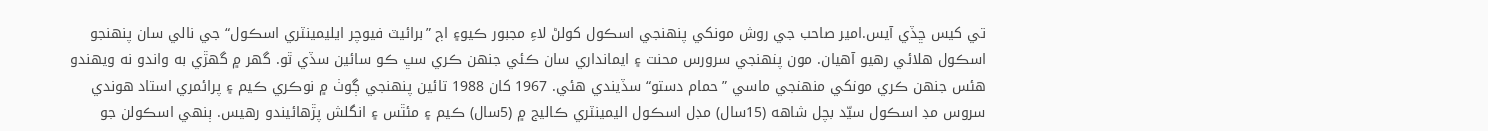تي کيس ڇڏي آيس.امير صاحب جي روش مونکي پنهنجي اسڪول کولڻ لاءِ مجبور ڪيو۽ اڄ ”برائيٽ فيوچر ايليمينٽري اسڪول“ جي نالي سان پنهنجو اسڪول هلائي رهيو آهيان. مون پنهنجي سرورس محنت ۽ ايمانداري سان ڪئي جنهن ڪري سڀ ڪو سائين سڏي ٿو. گھر ۾ گھڙي به واندو نه ويهندو هئس جنهن ڪري مونکي منهنجي ماسي ”حمام دستو“ سڏيندي هئي. 1967 کان 1988 تائين پنهنجي ڳوٺ ۾ نوڪري ڪيم ۽ پرائمري استاد هوندي  سروس مڊ اسڪول سيّد بچل شاهه (15سال) مڊل اسڪول اليمينٽري ڪاليج ۾ (5سال) ڪيم ۽ مئٿس ۽ انگلش پڙهائيندو رهيس. ٻنهي اسڪولن جو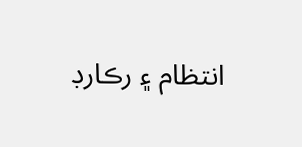انتظام ۽ رڪارڊ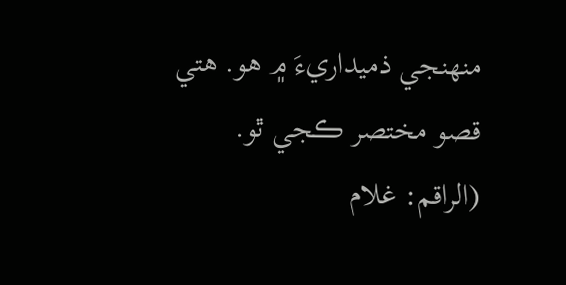منهنجي ذميداريءَ ۾ هو. هتي قصو مختصر ڪجي ٿو.
(الراقم: غلام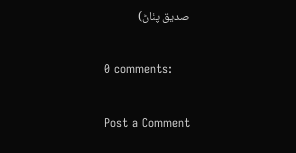صديق پٺاڻ)

0 comments:

Post a Comment